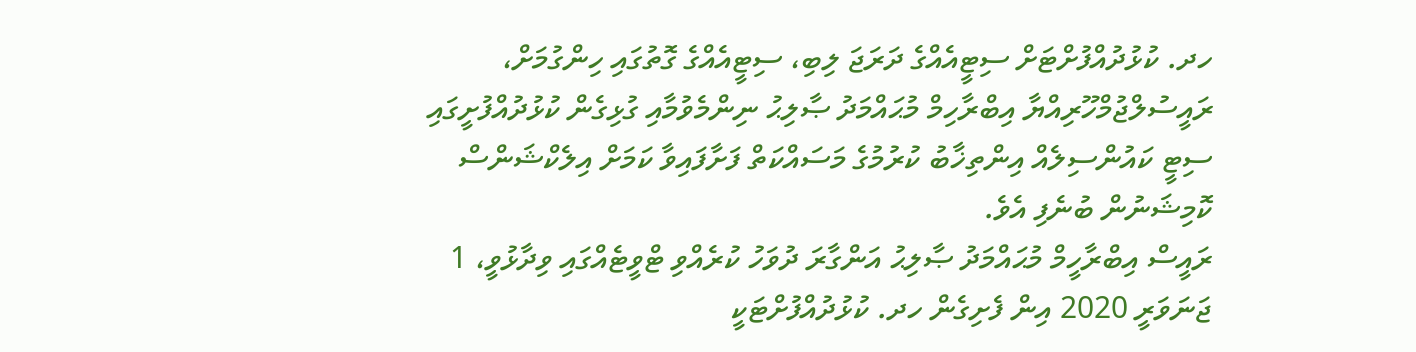ހދ. ކުޅުދުއްފުށްޓަށް ސިޓީއެއްގެ ދަރަޖަ ލިބި، ސިޓީއެއްގެ ގޮތުގައި ހިންގުމަށް، ރައީސުލްޖުމްހޫރިއްޔާ އިބްރާހިމް މުޙައްމަދު ޞާލިޙު ނިންމެވުމާއި ގުޅިގެން ކުޅުދުއްފުށީގައި ސިޓީ ކައުންސިލެއް އިންތިޚާބު ކުރުމުގެ މަސައްކަތް ފަށާފައިވާ ކަމަށް އިލެކްޝަންސް ކޮމިޝަނުން ބުނެފި އެވެ.
ރައީސް އިބްރާހީމް މުޙައްމަދު ޞާލިޙު އަންގާރަ ދުވަހު ކުރެއްވި ޓްވީޓެއްގައި ވިދާޅުވީ، 1 ޖަނަވަރީ 2020 އިން ފެށިގެން ހދ. ކުޅުދުއްފުށްޓަކީ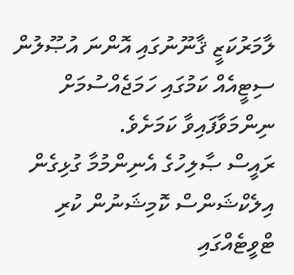ލާމަރުކަޒީ ޤާނޫނުގައި އޮންނަ އުޞޫލުން ސިޓީއެއް ކަމުގައި ހަމަޖެއްސުމަށް ނިންމަވާފައިވާ ކަމަށެވެ.
ރައީސް ޞާލިހުގެ އެނިންމުމާ ގުޅިގެން އިލެކްޝަންސް ކޮމިޝަނުން ކުރި ޓްވީޓެއްގައި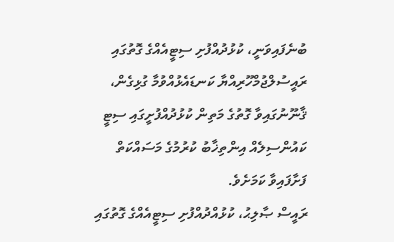ބުނެފައިވަނީ، ކުޅުދުއްފުށި ސިޓީއެއްގެ ގޮތުގައި ރައީސުލްޖުމްހޫރިއްޔާ ކަނޑައެޅުއްވުމާ ގުޅިގެން، ޤާނޫނުގައިވާ ގޮތުގެ މަތިން ކުޅުދުއްފުށީގައި ސިޓީ ކައުންސިލެއް އިންތިޚާބު ކުރުމުގެ މަސައްކަތް ފަށާފައިވާ ކަމަށެވެ.
ރައީސް ޞާލިޙު، ކުޅުއްދުއްފުށި ސިޓީއެއްގެ ގޮތުގައި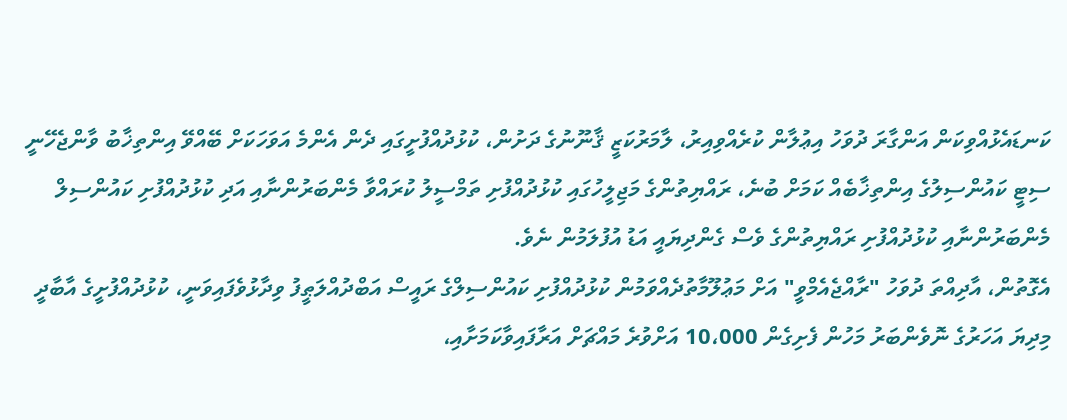ކަނޑައެޅުއްވިކަން އަންގާރަ ދުވަހު އިޢުލާން ކުރެއްވިއިރު، ލާމަރުކަޒީ ޤާނޫނުގެ ދަށުން، ކުޅުދުއްފުށީގައި ދެން އެންމެ އަވަހަކަށް ބޭއްވޭ އިންތިޚާބު ވާންޖެހޭނީ ސިޓީ ކައުންސިލުގެ އިންތިޚާބެއް ކަމަށް ބުނެ، ރައްޔިތުންގެ މަޖިލީހުގައި ކުޅުދުއްފުށި ތަމްސީލު ކުރައްވާ މެންބަރުންނާއި އަދި ކުޅުދުއްފުށި ކައުންސިލް މެންބަރުންނާއި ކުޅުދުއްފުށި ރައްޔިތުންގެ ވެސް ގެންދިޔައީ އަޑު އުފުލަމުން ނެވެ.
އެގޮތުން، އާދިއްތަ ދުވަހު "ރާއްޖެއެމްވީ" އަށް މަޢުލޫމާތުދެއްވަމުން ކުޅުދުއްފުށި ކައުންސިލްގެ ރައީސް އަބްދުއްލަޠީފު ވިދާޅުވެފައިވަނީ، ކުޅުދުއްފުށީގެ އާބާދީ މިދިޔަ އަހަރުގެ ނޮވެންބަރު މަހުން ފެށިގެން 10،000 އަށްވުރެ މައްޗަށް އަރާފައިވާކަމަށާއި،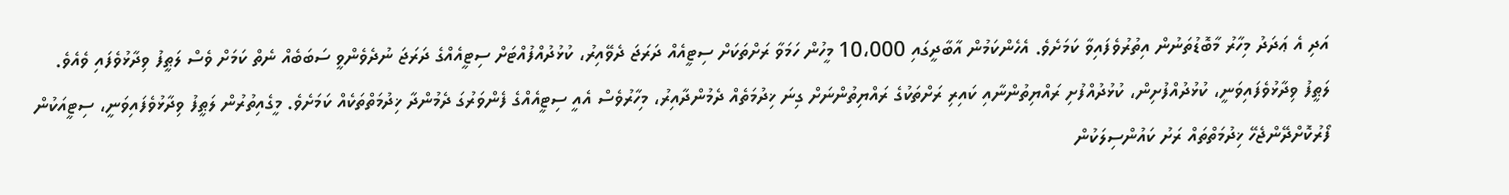އަދި އެ ޢަދަދު މިހާރު މާބޮޑުތަނުން އިތުރުވެފައިވާ ކަމަށެވެ. އެހެންކަމުން އާބާދީގައި 10،000 މީހުން ހަމަވާ ރަށްތަކަށް ސިޓީއެއް ދަރަޖަ ދެވޭއިރު، ކުޅުދުއްފުއްޓަށް ސިޓީއެއްގެ ދަރަޖަ ނުދެވެންވީ ސަބަބެއް ނެތް ކަމަށް ވެސް ލަޠީފު ވިދާޅުވެފައި ވެއެވެ.
ލަޠީފު ވިދާޅުވެފައިވަނީ، ކުޅުދުއްފުށިން، ކުޅުދުއްފުށި ރައްޔިތުންނާއި ކައިރި ރަށްތަކުގެ ރައްޔިތުންނަށް ގިނަ ޚިދުމަތެއް ދެމުންދާއިރު، މިހާރުވެސް އެއީ ސިޓީއެއްގެ ފެންވަރުގަ ދެމުންދާ ޚިދުމަތްތަކެއް ކަމަށެވެ. މީގެއިތުރުން ލަޠީފު ވިދާޅުވެފައިވަނީ، ސިޓީއަކުން ފޯރުކޮށްދޭންޖެހޭ ޚިދުމަތްތައް ރަށު ކައުންސިލަކުން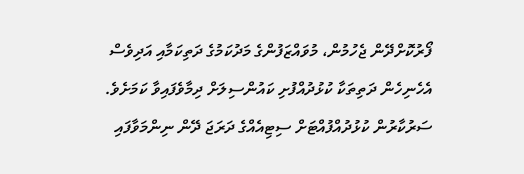ފޯރުކޮށްދޭން ޖެހުމުން، މުވައްޒަފުންގެ މަދުކަމުގެ ދަތިކަމާއި އަދިވެސް އެހެނިހެން ދަތިތަކާ ކުޅުދުއްފުށި ކައުންސިލަށް ދިމާވެފައިވާ ކަމަށެވެ.
ސަރުކާރުން ކުޅުދުއްފުއްޓަށް ސިޓިއެއްގެ ދަރަޖަ ދޭން ނިންމަވާފައި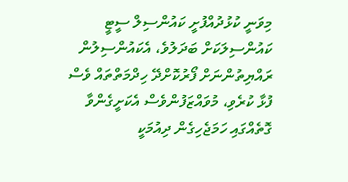މިވަނީ ކުޅުދުއްފުށީ ކައުންސިލް ސީޓީ ކައުންސިލަކަށް ބަދަލުވެ، އެކައުންސިލުން ރައްޔިތުންނަށް ފޯރުކޮށްދޭ ހިދްމަތްތައް ވެސް ފުޅާ ކުރެވި، މުވައްޒަފުންވެސް އެކަށީގެންވާ ގޮތެއްގައި ހަމަޖެހިގެން ދިއުމަކީ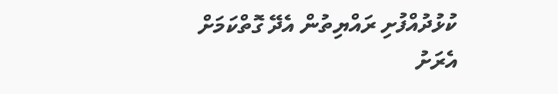ކުޅުދުއްފުށި ރައްޔިތުން އެދޭ ގޮތްކަމަށް އެރަށު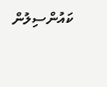ކައުންސިލުން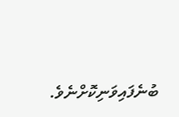ބުނެފައިވަނިކޮށްނެވެ.